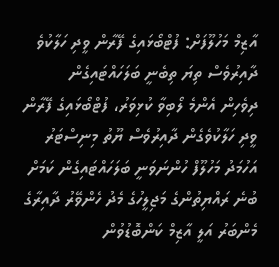އާޒިމް މަހުލޫފަށް: ފުޓްބޯޅައިގެ ފޭރާން ވީދި ހަލާކުވެ ދާއިރުވެސް ތިޔަ ތިބެނީ ބަލަހައްޓައިގެން
ދިވެހިން އެންމެ ލޯބިވާ ކުޅިވަރު، ފުޓްބޯޅައިގެ ފޭރާން ވީދި ހަލާކުވެގެން ދާއިރުވެސް ޔޫތު މިނިސްޓަރު އަހުމަދު މަހުލޫފް ހުންނަވަނީ ބަލަހައްޓައިގެން ކަމަށް ބުނެ ރައްޔިތުންގެ މަޖިލީހުގެ މެދު ހެންވޭރު ދާއިރާގެ މެންބަރު އަލީ އާޒިމް ކަންބޮޑުވުން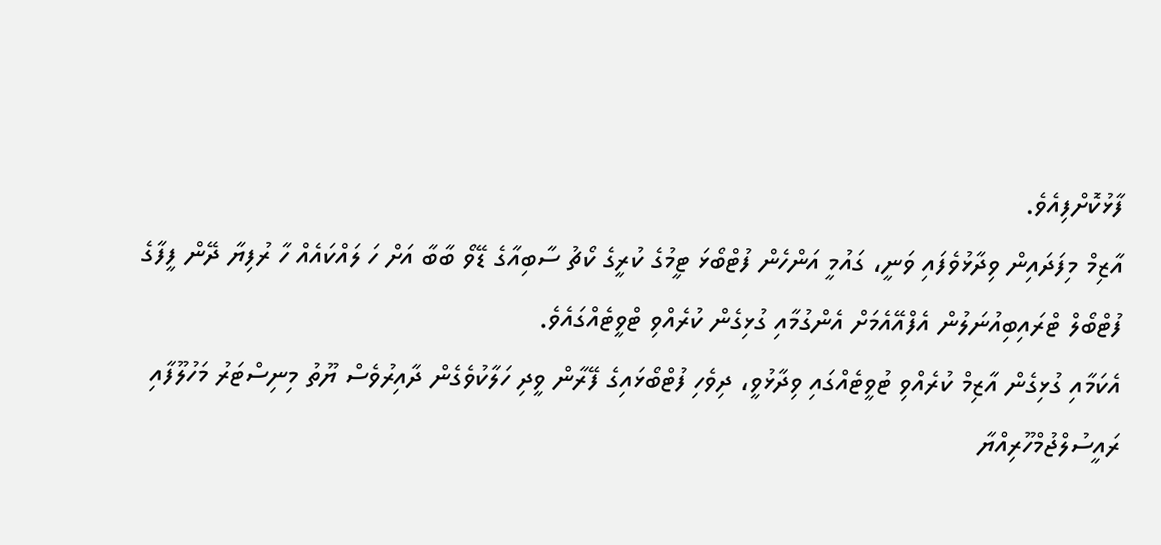ފާޅުކޮށްފިއެވެ.
އާޒިމް މިފަދައިން ވިދާޅުވެފައި ވަނީ، ގައުމީ އަންހެން ފުޓްބޯޅަ ޓީމުގެ ކުރީގެ ކޯޗު ސާބިއާގެ ޑޭވޯ ބާބާ އަށް ހަ ލައްކައެއް ހާ ރުފިޔާ ދޭން ފީފާގެ ފުޓްބޯލް ޓްރައިބިއުނަލުން އެފްއޭއެމަށް އެންގުމާއި ގުޅިގެން ކުރެއްވި ޓްވީޓެއްގައެވެ.
އެކަމާއި ގުޅިގެން އާޒިމް ކުރެއްވި ޓުވީޓެއްގައި ވިދާޅުވީ، ދިވެހި ފުޓްބޯޅައިގެ ފޭރާން ވީދި ހަލާކުވެގެން ދާއިރުވެސް ޔޫތު މިނިސްޓަރު މަހުލޫފާއި ރައީސުލްޖުމްހޫރިއްޔާ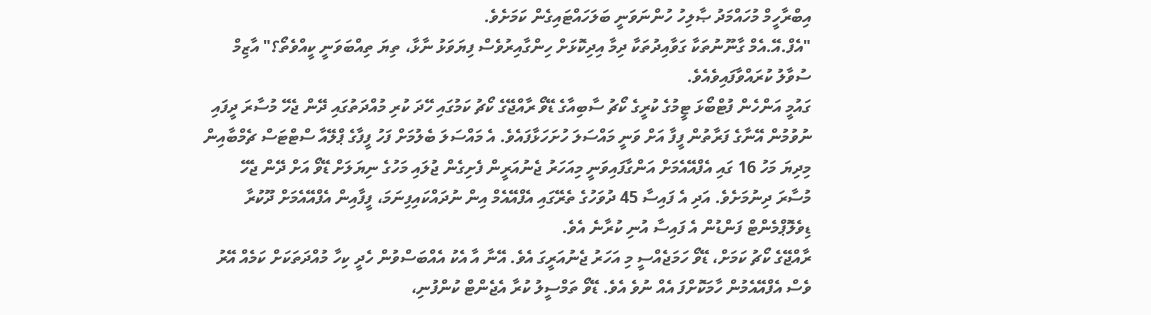އިބްރާހީމް މުހައްމަދު ޞާލިހު ހުންނަވަނީ ބަލަހައްޓައިގެން ކަމަށެވެ.
"އެފް.އޭ.އެމް ގާނޫނުތަކާ ގަވާއިދުތަކާ ދިމާ އިދިކޮޅަށް ހިންގާއިރުވެސް ފިޔަވަޅު ނާޅާ، ތިޔަ ތިއްބަވަނީ ކީއްވެތޯ؟" އާޒިމް ސުވާލު ކުރައްވާފައިވެއެވެ.
ގައުމީ އަންހެން ފުޓްބޯޅަ ޓީމުގެ ކުރީގެ ކޯޗު ސާބިއާގެ ޑޭވޯ ރާއްޖޭގެ ކޯޗު ކަމުގައި ހޭދަ ކުރި މުއްދަތުގައި ދޭން ޖެހޭ މުސާރަ ދީފައި ނުވުމުން އޭނާގެ ފަރާތުން ފީފާ އަށް ވަނީ މައްސަލަ ހުށަހަޅާފައެވެ. އެ މައްސަލަ ބެލުމަށް ފަހު ފީފާގެ ޕްލޭއާ ސްޓްޓަސް ޗެމްބާއިން މިދިޔަ މަހު 16 ގައި އެފްއޭއެމަށް އަންގާފައިވަނީ މިއަހަރު ޖެނުއަރީން ފެށިގެން ޖުލައި މަހުގެ ނިޔަލަށް ޑޭވޯ އަށް ދޭން ޖެހޭ މުސާރަ ދިނުމަށެވެ. އަދި އެ ފައިސާ 45 ދުވަހުގެ ތެރޭގައި އެފްއޭއެމް އިން ނުދައްކައިފިނަމަ، ފީފާއިން އެފްއޭއެމަށް ދޫކުރާ ޑިވެލޮޕްމެންޓް ފަންޑުން އެ ފައިސާ އުނި ކުރާނެ އެވެ.
ރާއްޖޭގެ ކޯޗު ކަމަށް، ޑޭވޯ ހަމަޖެއްސީ މި އަހަރު ޖެނުއަރީގަ އެވެ. އޭނާ އާ އެކު އެއްބަސްވުން ހެދީ ކިހާ މުއްދަތަކަށް ކަމެއް އޭރު ވެސް އެފްއޭއެމުން ހާމަކޮށްފަ އެއް ނުވެ އެވެ. ޑޭވޯ ތަމްސީލު ކުރާ އެޖެންޓް ކުންފުނި،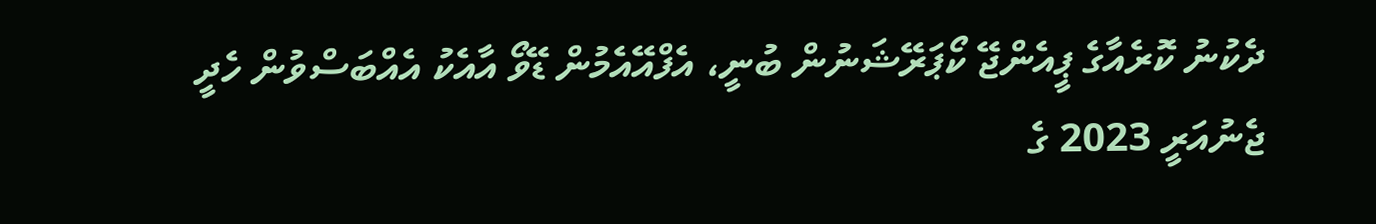ދެކުނު ކޮރެއާގެ ޕީއެންޖޭ ކޯޕަރޭޝަނުން ބުނީ، އެފްއޭއެމުން ޑޭވޯ އާއެކު އެއްބަސްވުން ހެދީ ޖެނުއަރީ 2023 ގެ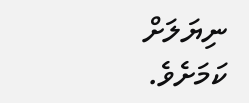ނިޔަލަށް ކަމަށެވެ.